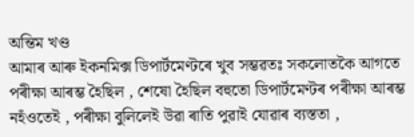অন্তিম খণ্ড
আমাৰ আৰু ইকনমিক্স ডিপাৰ্টমেণ্টৰে খুব সম্ভৱতঃ সকলোতকৈ আগতে পৰীক্ষা আৰম্ভ হৈছিল , শেষো হৈছিল বহুতো ডিপাৰ্টমেণ্টৰ পৰীক্ষা আৰম্ভ নহঁওতেই , পৰীক্ষা বুলিলেই উৱা ৰাতি পুৱাই যোৱাৰ ব্যস্ততা ,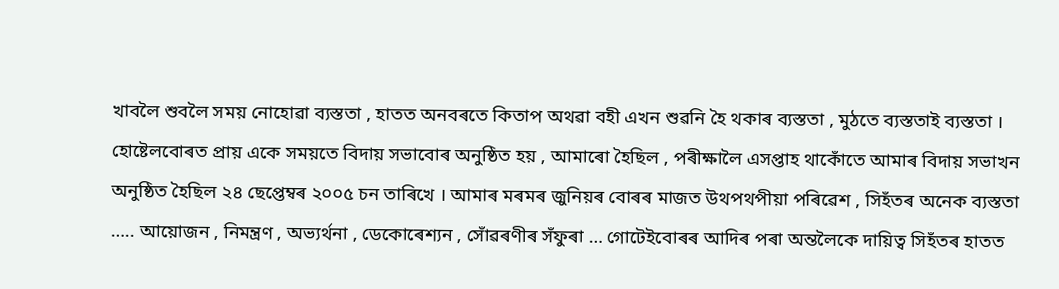খাবলৈ শুবলৈ সময় নোহোৱা ব্যস্ততা , হাতত অনবৰতে কিতাপ অথৱা বহী এখন শুৱনি হৈ থকাৰ ব্যস্ততা , মুঠতে ব্যস্ততাই ব্যস্ততা । হোষ্টেলবোৰত প্ৰায় একে সময়তে বিদায় সভাবোৰ অনুষ্ঠিত হয় , আমাৰো হৈছিল , পৰীক্ষালৈ এসপ্তাহ থাকোঁতে আমাৰ বিদায় সভাখন অনুষ্ঠিত হৈছিল ২৪ ছেপ্তেম্বৰ ২০০৫ চন তাৰিখে । আমাৰ মৰমৰ জুনিয়ৰ বোৰৰ মাজত উথপথপীয়া পৰিৱেশ , সিহঁতৰ অনেক ব্যস্ততা ….. আয়োজন , নিমন্ত্ৰণ , অভ্যৰ্থনা , ডেকোৰেশ্যন , সোঁৱৰণীৰ সঁফুৰা … গোটেইবোৰৰ আদিৰ পৰা অন্তলৈকে দায়িত্ব সিহঁতৰ হাতত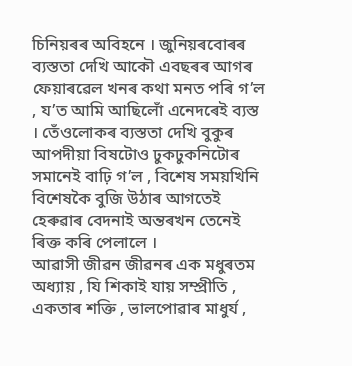চিনিয়ৰৰ অবিহনে । জুনিয়ৰবোৰৰ ব্যস্ততা দেখি আকৌ এবছৰৰ আগৰ ফেয়াৰৱেল খনৰ কথা মনত পৰি গ’ল , য’ত আমি আছিলোঁ এনেদৰেই ব্যস্ত । তেঁওলোকৰ ব্যস্ততা দেখি বুকুৰ আপদীয়া বিষটোও ঢুকঢুকনিটোৰ সমানেই বাঢ়ি গ’ল , বিশেষ সময়খিনি বিশেষকৈ বুজি উঠাৰ আগতেই হেৰুৱাৰ বেদনাই অন্তৰখন তেনেই ৰিক্ত কৰি পেলালে ।
আৱাসী জীৱন জীৱনৰ এক মধুৰতম অধ্যায় , যি শিকাই যায় সম্প্ৰীতি , একতাৰ শক্তি , ভালপোৱাৰ মাধুৰ্য ,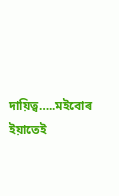দায়িত্ব…..মইবোৰ ইয়াতেই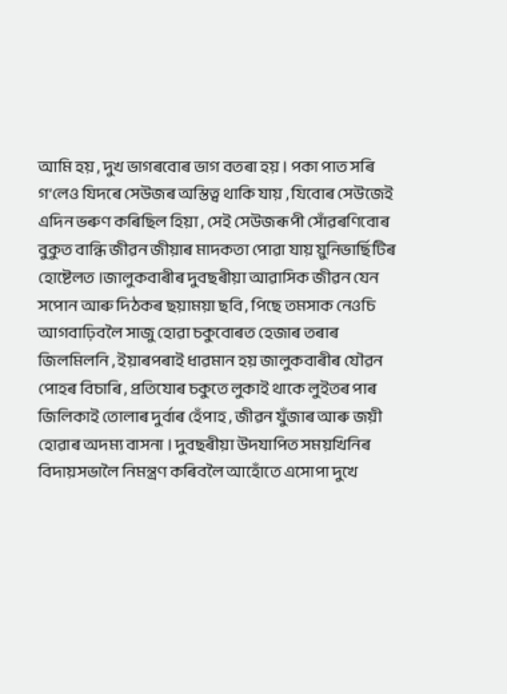আমি হয় , দুখ ভাগৰবোৰ ভাগ বতৰা হয় । পকা পাত সৰি গ’লেও যিদৰে সেউজৰ অস্তিত্ব থাকি যায় , যিবোৰ সেউজেই এদিন ভৰুণ কৰিছিল হিয়া , সেই সেউজৰূপী সোঁৱৰণিবোৰ বুকুত বান্ধি জীৱন জীয়াৰ মাদকতা পোৱা যায় য়ুনিভাৰ্ছিটিৰ হোষ্টেলত ।জালুকবাৰীৰ দুবছৰীয়া আৱাসিক জীৱন যেন সপোন আৰু দিঠকৰ ছয়াময়া ছবি , পিছে তমসাক নেওচি আগবাঢ়িবলৈ সাজু হোৱা চকুবোৰত হেজাৰ তৰাৰ জিলমিলনি , ইয়াৰপৰাই ধাৱমান হয় জালুকবাৰীৰ যৌৱন পোহৰ বিচাৰি , প্ৰতিযোৰ চকুতে লুকাই থাকে লুইতৰ পাৰ জিলিকাই তোলাৰ দুৰ্বাৰ হেঁপাহ , জীৱন যুঁজাৰ আৰু জয়ী হোৱাৰ অদম্য বাসনা । দুবছৰীয়া উদযাপিত সময়খিনিৰ বিদায়সভালৈ নিমন্ত্ৰণ কৰিবলৈ আহোঁতে এসোপা দুখে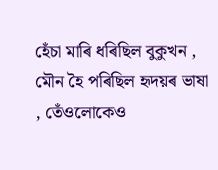হেঁচা মাৰি ধৰিছিল বুকুখন , মৌন হৈ পৰিছিল হৃদয়ৰ ভাষা , তেঁওলোকেও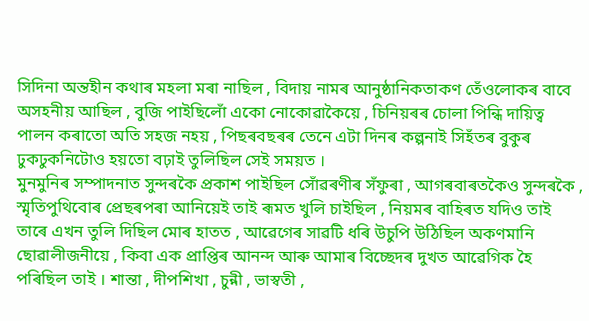সিদিনা অন্তহীন কথাৰ মহলা মৰা নাছিল , বিদায় নামৰ আনুষ্ঠানিকতাকণ তেঁওলোকৰ বাবে অসহনীয় আছিল , বুজি পাইছিলোঁ একো নোকোৱাকৈয়ে , চিনিয়ৰৰ চোলা পিন্ধি দায়িত্ব পালন কৰাতো অতি সহজ নহয় , পিছৰবছৰৰ তেনে এটা দিনৰ কল্পনাই সিহঁতৰ বুকুৰ ঢুকঢুকনিটোও হয়তো বঢ়াই তুলিছিল সেই সময়ত ।
মুনমুনিৰ সম্পাদনাত সুন্দৰকৈ প্ৰকাশ পাইছিল সোঁৱৰণীৰ সঁফুৰা , আগৰবাৰতকৈও সুন্দৰকৈ , স্মৃতিপুথিবোৰ প্ৰেছৰপৰা আনিয়েই তাই ৰূমত খুলি চাইছিল , নিয়মৰ বাহিৰত যদিও তাই তাৰে এখন তুলি দিছিল মোৰ হাতত , আৱেগেৰ সাৱটি ধৰি উচুপি উঠিছিল অকণমানি ছোৱালীজনীয়ে , কিবা এক প্ৰাপ্তিৰ আনন্দ আৰু আমাৰ বিচ্ছেদৰ দুখত আৱেগিক হৈ পৰিছিল তাই । শান্তা , দীপশিখা , চুন্নী , ভাস্বতী ,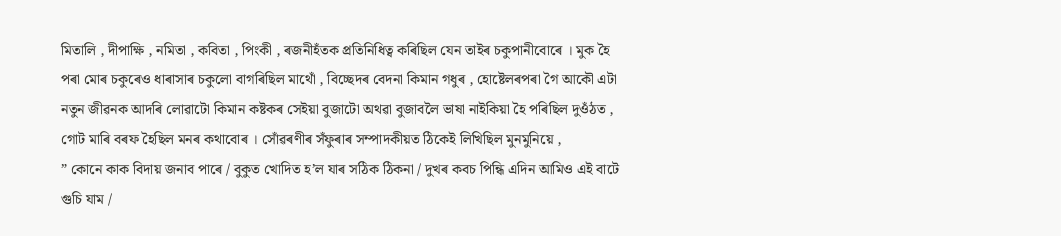মিতালি , দীপাক্ষি , নমিতা , কবিতা , পিংকী , ৰজনীহঁতক প্ৰতিনিধিত্ব কৰিছিল যেন তাইৰ চকুপানীবোৰে । মুক হৈ পৰা মোৰ চকুৰেও ধাৰাসাৰ চকুলো বাগৰিছিল মাথোঁ , বিচ্ছেদৰ বেদনা কিমান গধুৰ , হোষ্টেলৰপৰা গৈ আকৌ এটা নতুন জীৱনক আদৰি লোৱাটো কিমান কষ্টকৰ সেইয়া বুজাটো অথৱা বুজাবলৈ ভাষা নাইকিয়া হৈ পৰিছিল দুওঁঠত , গোট মাৰি বৰফ হৈছিল মনৰ কথাবোৰ । সোঁৱৰণীৰ সঁফুৰাৰ সম্পাদকীয়ত ঠিকেই লিখিছিল মুনমুনিয়ে ,
” কোনে কাক বিদায় জনাব পাৰে / বুকুত খোদিত হ’ল যাৰ সঠিক ঠিকনা / দুখৰ কবচ পিন্ধি এদিন আমিও এই বাটে গুচি যাম /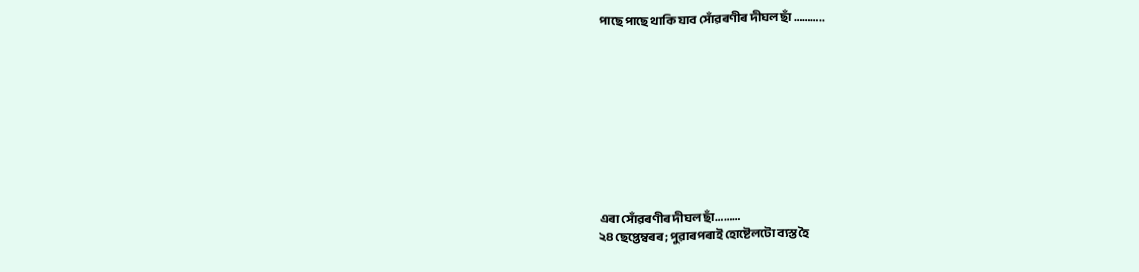পাছে পাছে থাকি যাব সোঁৱৰণীৰ দীঘল ছাঁ ………..










এৰা সোঁৱৰণীৰ দীঘল ছাঁ………
২৪ ছেপ্তেম্বৰৰ ; পুৱাৰপৰাই হোষ্টেলটো ব্যস্ত হৈ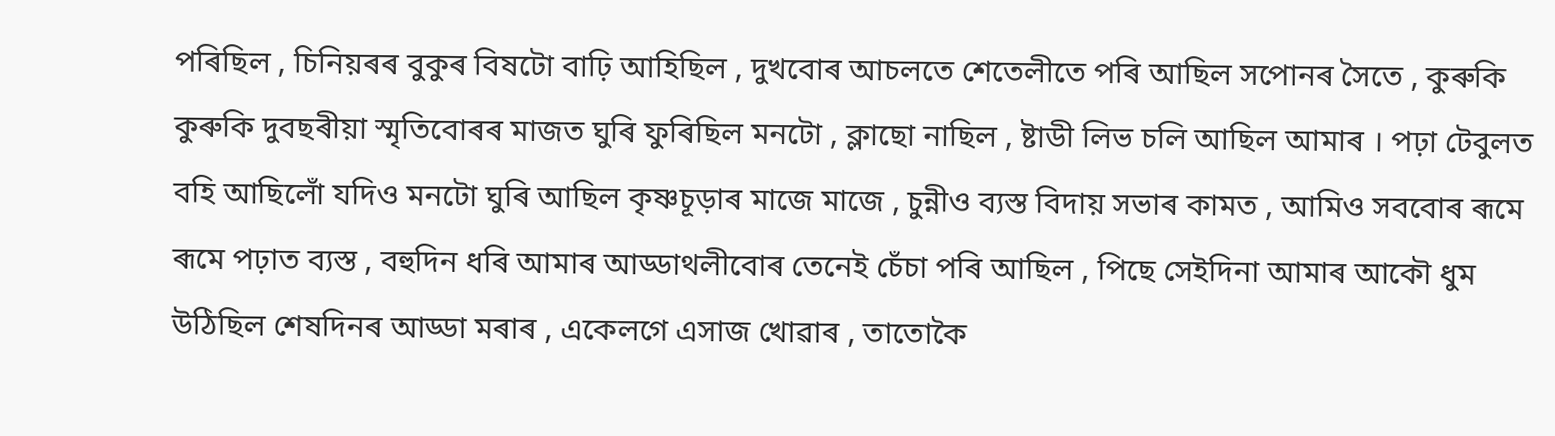পৰিছিল , চিনিয়ৰৰ বুকুৰ বিষটো বাঢ়ি আহিছিল , দুখবোৰ আচলতে শেতেলীতে পৰি আছিল সপোনৰ সৈতে , কুৰুকি কুৰুকি দুবছৰীয়া স্মৃতিবোৰৰ মাজত ঘুৰি ফুৰিছিল মনটো , ক্লাছো নাছিল , ষ্টাডী লিভ চলি আছিল আমাৰ । পঢ়া টেবুলত বহি আছিলোঁ যদিও মনটো ঘুৰি আছিল কৃষ্ণচূড়াৰ মাজে মাজে , চুন্নীও ব্যস্ত বিদায় সভাৰ কামত , আমিও সববোৰ ৰূমে ৰূমে পঢ়াত ব্যস্ত , বহুদিন ধৰি আমাৰ আড্ডাথলীবোৰ তেনেই চেঁচা পৰি আছিল , পিছে সেইদিনা আমাৰ আকৌ ধুম উঠিছিল শেষদিনৰ আড্ডা মৰাৰ , একেলগে এসাজ খোৱাৰ , তাতোকৈ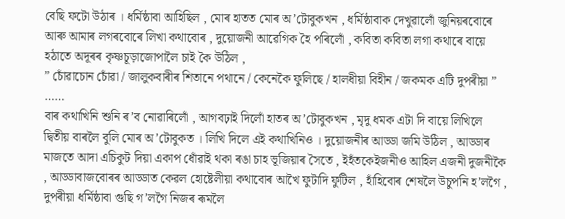বেছি ফটো উঠাৰ । ধৰ্মিষ্ঠাবা আহিছিল , মোৰ হাতত মোৰ অ’টোবুকখন , ধৰ্মিষ্ঠাবাক দেখুৱালোঁ জুনিয়ৰবোৰে আৰু আমাৰ লগৰবোৰে লিখা কথাবোৰ , দুয়োজনী আৱেগিক হৈ পৰিলোঁ , কবিতা কবিতা লগা কথাৰে বায়ে হঠাতে অদূৰৰ কৃষ্ণচূড়াজোপালৈ চাই কৈ উঠিল ,
” চোঁৱাচোন চোঁৱা / জালুকবাৰীৰ শিতানে পথানে / কেনেকৈ ফুলিছে / হালধীয়া বিহীন / জকমক এটি দুপৰীয়া ” ……
বাৰ কথাখিনি শুনি ৰ’ব নোৱাৰিলোঁ , আগবঢ়াই দিলোঁ হাতৰ অ’টোবুকখন , মৃদু ধমক এটা দি বায়ে লিখিলে দ্বিতীয় বাৰলৈ বুলি মোৰ অ’টোবুকত । লিখি দিলে এই কথাখিনিও । দুয়োজনীৰ আড্ডা জমি উঠিল , আড্ডাৰ মাজতে আদা এচিকুট দিয়া একাপ ধোঁৱাই থকা ৰঙা চাহ ভূজিয়াৰ সৈতে , ইহঁতকেইজনীও আহিল এজনী দুজনীকৈ , আড্ডাবাজবোৰৰ আড্ডাত কেৱল হোষ্টেলীয়া কথাবোৰ আখৈ ফুটাদি ফুটিল , হাঁহিবোৰ শেষলৈ উচুপনি হ’লগৈ , দুপৰীয়া ধৰ্মিষ্ঠাবা গুছি গ’লগৈ নিজৰ ৰূমলৈ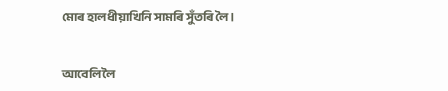মোৰ হালধীয়াখিনি সামৰি সুঁতৰি লৈ ।


আবেলিলৈ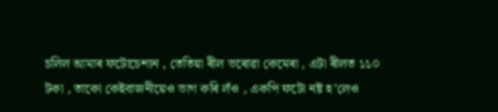চলিল আমাৰ ফটোচেশ্যন , তেতিয়া ৰীল ভৰোৱা কেমেৰা , এটা ৰীলত ১১০ টকা , তাকো কেইবাজনীয়েও ভাগ কৰি লঁও , একপি ফটো নষ্ট হ’লেও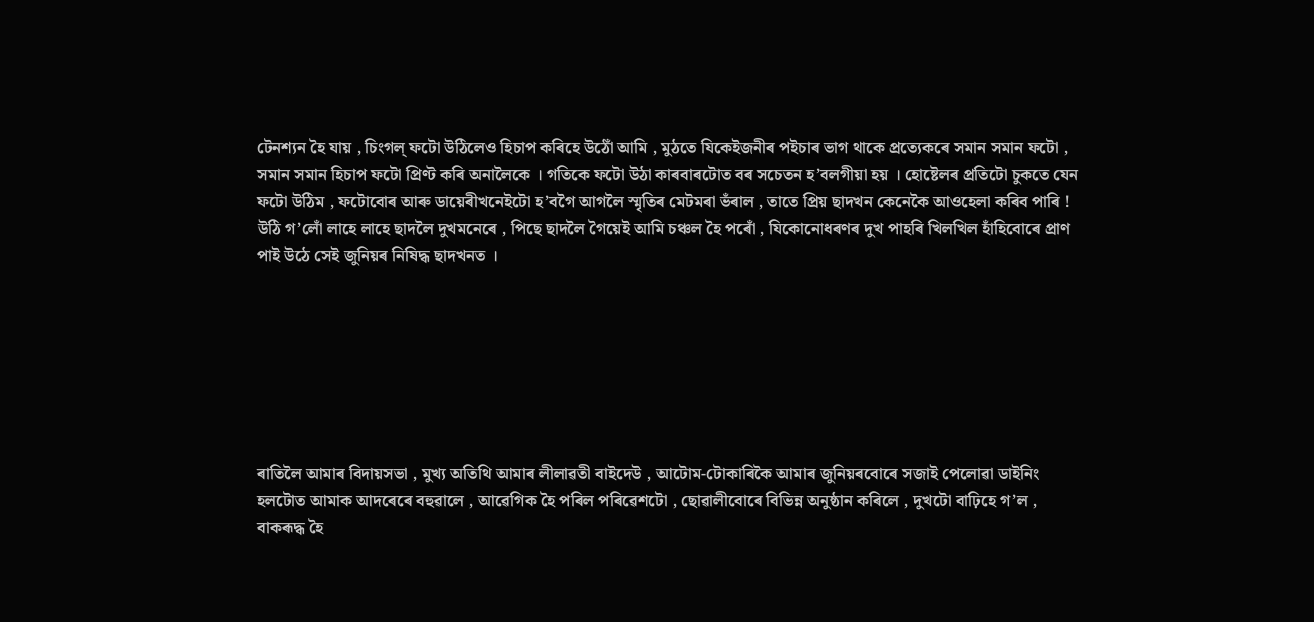টেনশ্যন হৈ যায় , চিংগল্ ফটো উঠিলেও হিচাপ কৰিহে উঠোঁ আমি , মুঠতে যিকেইজনীৰ পইচাৰ ভাগ থাকে প্ৰত্যেকৰে সমান সমান ফটো , সমান সমান হিচাপ ফটো প্ৰিণ্ট কৰি অনালৈকে । গতিকে ফটো উঠা কাৰবাৰটোত বৰ সচেতন হ’বলগীয়া হয় । হোষ্টেলৰ প্ৰতিটো চুকতে যেন ফটো উঠিম , ফটোবোৰ আৰু ডায়েৰীখনেইটো হ’বগৈ আগলৈ স্মৃতিৰ মেটমৰা ভঁৰাল , তাতে প্ৰিয় ছাদখন কেনেকৈ আওহেলা কৰিব পাৰি ! উঠি গ’লোঁ লাহে লাহে ছাদলৈ দুখমনেৰে , পিছে ছাদলৈ গৈয়েই আমি চঞ্চল হৈ পৰোঁ , যিকোনোধৰণৰ দুখ পাহৰি খিলখিল হাঁহিবোৰে প্ৰাণ পাই উঠে সেই জুনিয়ৰ নিষিদ্ধ ছাদখনত ।







ৰাতিলৈ আমাৰ বিদায়সভা , মুখ্য অতিথি আমাৰ লীলাৱতী বাইদেউ , আটোম-টোকাৰিকৈ আমাৰ জুনিয়ৰবোৰে সজাই পেলোৱা ডাইনিং হলটোত আমাক আদৰেৰে বহুৱালে , আৱেগিক হৈ পৰিল পৰিৱেশটো , ছোৱালীবোৰে বিভিন্ন অনুষ্ঠান কৰিলে , দুখটো বাঢ়িহে গ’ল , বাকৰূদ্ধ হৈ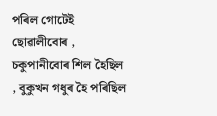পৰিল গোটেই ছোৱালীবোৰ , চকুপানীবোৰ শিল হৈছিল , বুকুখন গধুৰ হৈ পৰিছিল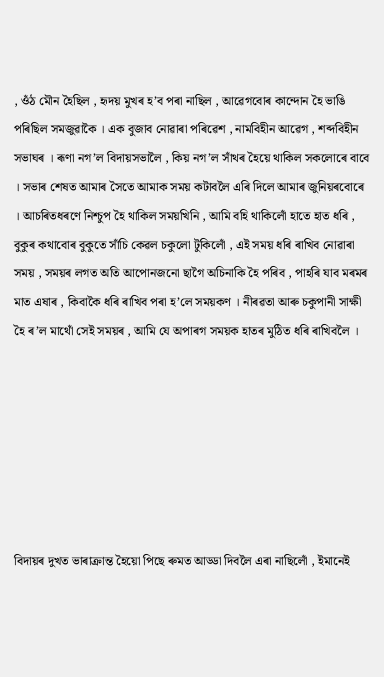, ওঁঠ মৌন হৈছিল , হৃদয় মুখৰ হ’ব পৰা নাছিল , আৱেগবোৰ কান্দোন হৈ ভাঙি পৰিছিল সমজুৱাকৈ । এক বুজাব নোৱাৰা পৰিৱেশ , নামবিহীন আৱেগ , শব্দবিহীন সভাঘৰ । ৰূণা নগ’ল বিদায়সভালৈ , কিয় নগ’ল সাঁথৰ হৈয়ে থাকিল সকলোৰে বাবে । সভাৰ শেষত আমাৰ সৈতে আমাক সময় কটাবলৈ এৰি দিলে আমাৰ জুনিয়ৰবোৰে । আচৰিতধৰণে নিশ্চুপ হৈ থাকিল সময়খিনি , আমি বহি থাকিলোঁ হাতে হাত ধৰি , বুকুৰ কথাবোৰ বুকুতে সাঁচি কেৱল চকুলো টুকিলোঁ , এই সময় ধৰি ৰাখিব নোৱাৰা সময় , সময়ৰ লগত অতি আপোনজনো ছাগৈ অচিনাকি হৈ পৰিব , পাহৰি যাব মৰমৰ মাত এষাৰ , কিবাকৈ ধৰি ৰাখিব পৰা হ’লে সময়কণ । নীৰৱতা আৰু চকুপানী সাক্ষী হৈ ৰ’ল মাথোঁ সেই সময়ৰ , আমি যে অপাৰগ সময়ক হাতৰ মুঠিত ধৰি ৰাখিবলৈ ।







বিদায়ৰ দুখত ভাৰাক্ৰান্ত হৈয়ো পিছে ৰুমত আড্ডা দিবলৈ এৰা নাছিলোঁ , ইমানেই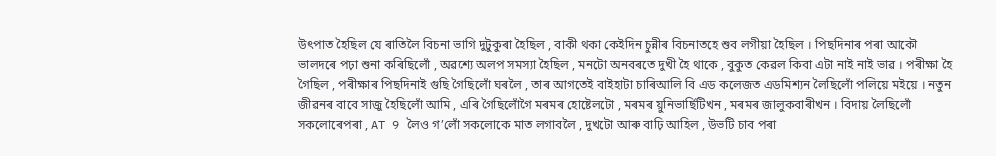উৎপাত হৈছিল যে ৰাতিলৈ বিচনা ভাগি দুটুকুৰা হৈছিল , বাকী থকা কেইদিন চুন্নীৰ বিচনাতহে শুব লগীয়া হৈছিল । পিছদিনাৰ পৰা আকৌ ভালদৰে পঢ়া শুনা কৰিছিলোঁ , অৱশ্যে অলপ সমস্যা হৈছিল , মনটো অনবৰতে দুখী হৈ থাকে , বুকুত কেৱল কিবা এটা নাই নাই ভাৱ । পৰীক্ষা হৈ গৈছিল , পৰীক্ষাৰ পিছদিনাই গুছি গৈছিলোঁ ঘৰলৈ , তাৰ আগতেই বাইহাটা চাৰিআলি বি এড কলেজত এডমিশ্যন লৈছিলোঁ পলিয়ে মইয়ে । নতুন জীৱনৰ বাবে সাজু হৈছিলোঁ আমি , এৰি গৈছিলোঁগৈ মৰমৰ হোষ্টেলটো , মৰমৰ য়ুনিভাৰ্ছিটিখন , মৰমৰ জালুকবাৰীখন । বিদায় লৈছিলোঁ সকলোৰেপৰা , AT 9 লৈও গ’লোঁ সকলোকে মাত লগাবলৈ , দুখটো আৰু বাঢ়ি আহিল , উভটি চাব পৰা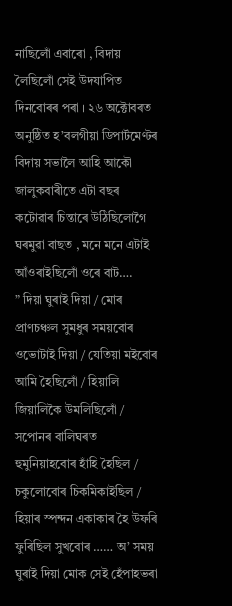নাছিলোঁ এবাৰো , বিদায় লৈছিলোঁ সেই উদযাপিত দিনবোৰৰ পৰা । ২৬ অক্টোবৰত অনুষ্ঠিত হ’বলগীয়া ডিপাৰ্টমেণ্টৰ বিদায় সভালৈ আহি আকৌ জালুকবাৰীতে এটা বছৰ কটোৱাৰ চিন্তাৰে উঠিছিলোগৈ ঘৰমুৱা বাছত , মনে মনে এটাই আঁওৰাইছিলোঁ ওৰে বাট….
” দিয়া ঘুৰাই দিয়া / মোৰ প্ৰাণচঞ্চল সুমধুৰ সময়বোৰ ওভোটাই দিয়া / যেতিয়া মইবোৰ আমি হৈছিলোঁ / হিয়ালি জিয়ালিকৈ উমলিছিলোঁ / সপোনৰ বালিঘৰত হুমুনিয়াহবোৰ হাঁহি হৈছিল / চকুলোবোৰ চিকমিকাইছিল / হিয়াৰ স্পন্দন একাকাৰ হৈ উফৰি ফুৰিছিল সুখবোৰ …… অ’ সময় ঘুৰাই দিয়া মোক সেই হেঁপাহভৰা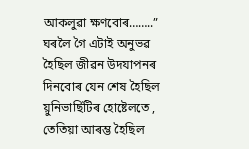আকলুৱা ক্ষণবোৰ……..”
ঘৰলৈ গৈ এটাই অনুভৱ হৈছিল জীৱন উদযাপনৰ দিনবোৰ যেন শেষ হৈছিল য়ুনিভাৰ্ছিটিৰ হোষ্টেলতে , তেতিয়া আৰম্ভ হৈছিল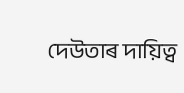দেউতাৰ দায়িত্ব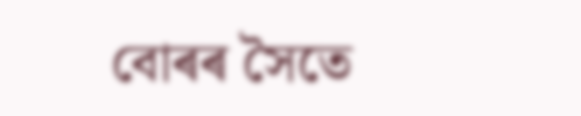বোৰৰ সৈতে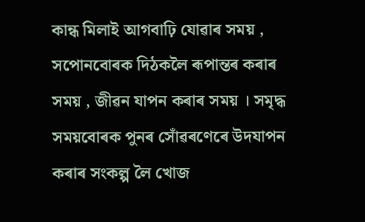কান্ধ মিলাই আগবাঢ়ি যোৱাৰ সময় , সপোনবোৰক দিঠকলৈ ৰূপান্তৰ কৰাৰ সময় , জীৱন যাপন কৰাৰ সময় । সমৃদ্ধ সময়বোৰক পুনৰ সোঁৱৰণেৰে উদযাপন কৰাৰ সংকল্প লৈ খোজ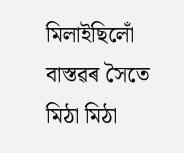মিলাইছিলোঁ বাস্তৱৰ সৈতে মিঠা মিঠা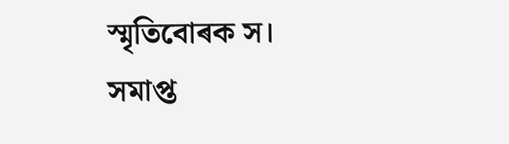স্মৃতিবোৰক স।
সমাপ্ত